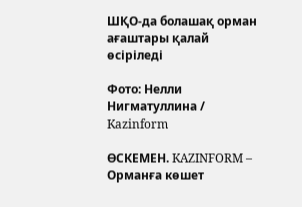ШҚО-да болашақ орман ағаштары қалай өсіріледі

Фото: Нелли Нигматуллина / Kazinform

ӨСКЕМЕН. KAZINFORM – Орманға көшет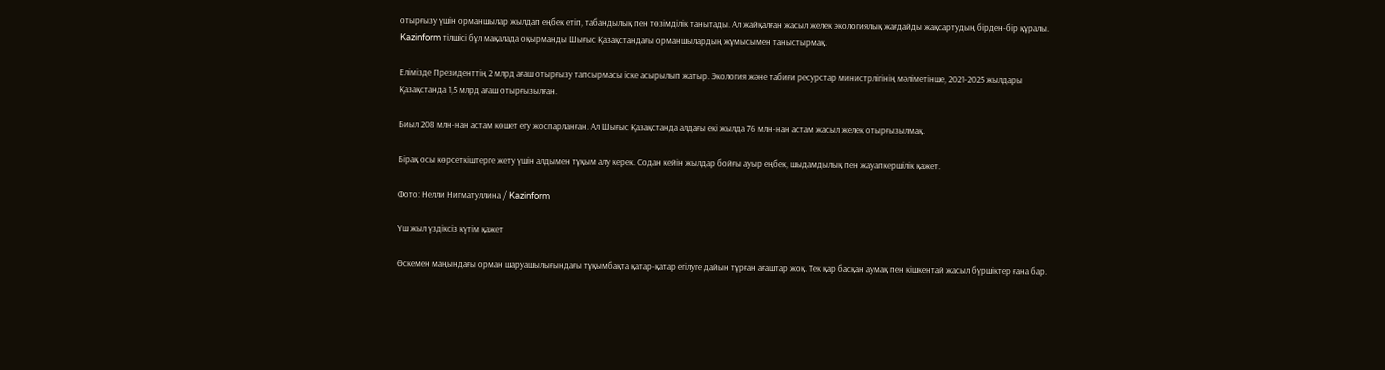отырғызу үшін орманшылар жылдап еңбек етіп, табандылық пен төзімділік танытады. Ал жайқалған жасыл желек экологиялық жағдайды жақсартудың бірден-бір құралы. Kazinform тілшісі бұл мақалада оқырманды Шығыс Қазақстандағы орманшылардың жұмысымен таныстырмақ.

Елімізде Президенттің 2 млрд ағаш отырғызу тапсырмасы іске асырылып жатыр. Экология және табиғи ресурстар министрлігінің мәліметінше, 2021-2025 жылдары Қазақстанда 1,5 млрд ағаш отырғызылған.

Биыл 208 млн-нан астам көшет егу жоспарланған. Ал Шығыс Қазақстанда алдағы екі жылда 76 млн-нан астам жасыл желек отырғызылмақ.

Бірақ осы көрсеткіштерге жету үшін алдымен тұқым алу керек. Содан кейін жылдар бойғы ауыр еңбек, шыдамдылық пен жауапкершілік қажет.

Фото: Нелли Нигматуллина / Kazinform

Үш жыл үздіксіз күтім қажет

Өскемен маңындағы орман шаруашылығындағы тұқымбақта қатар-қатар егілуге дайын тұрған ағаштар жоқ. Тек қар басқан аумақ пен кішкентай жасыл бүршіктер ғана бар.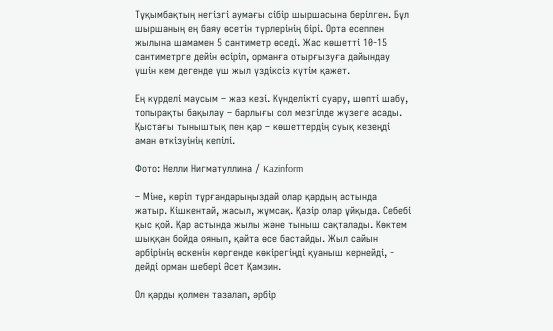Тұқымбақтың негізгі аумағы сібір шыршасына берілген. Бұл шыршаның ең баяу өсетін түрлерінің бірі. Орта есеппен жылына шамамен 5 сантиметр өседі. Жас көшетті 10-15 сантиметрге дейін өсіріп, орманға отырғызуға дайындау үшін кем дегенде үш жыл үздіксіз күтім қажет.

Ең күрделі маусым – жаз кезі. Күнделікті суару, шөпті шабу, топырақты бақылау – барлығы сол мезгілде жүзеге асады. Қыстағы тыныштық пен қар – көшеттердің суық кезеңді аман өткізуінің кепілі.

Фото: Нелли Нигматуллина / Kazinform

– Міне, көріп тұрғандарыңыздай олар қардың астында жатыр. Кішкентай, жасыл, жұмсақ. Қазір олар ұйқыда. Себебі қыс қой. Қар астында жылы және тыныш сақталады. Көктем шыққан бойда оянып, қайта өсе бастайды. Жыл сайын әрбірінің өскенін көргенде көкірегіңді қуаныш кернейді, - дейді орман шебері Әсет Қамзин.

Ол қарды қолмен тазалап, әрбір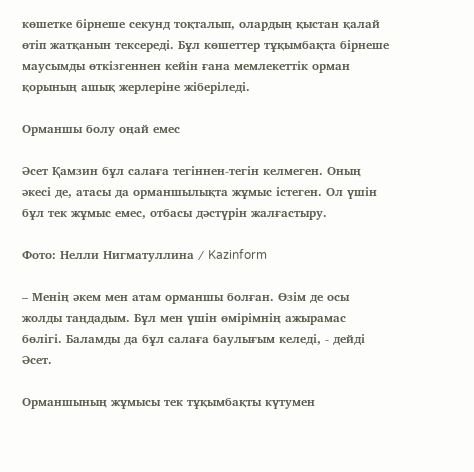көшетке бірнеше секунд тоқталып, олардың қыстан қалай өтіп жатқанын тексереді. Бұл көшеттер тұқымбақта бірнеше маусымды өткізгеннен кейін ғана мемлекеттік орман қорының ашық жерлеріне жіберіледі.

Орманшы болу оңай емес

Әсет Қамзин бұл салаға тегіннен-тегін келмеген. Оның әкесі де, атасы да орманшылықта жұмыс істеген. Ол үшін бұл тек жұмыс емес, отбасы дәстүрін жалғастыру.

Фото: Нелли Нигматуллина / Kazinform

– Менің әкем мен атам орманшы болған. Өзім де осы жолды таңдадым. Бұл мен үшін өмірімнің ажырамас бөлігі. Баламды да бұл салаға баулығым келеді, - дейді Әсет.

Орманшының жұмысы тек тұқымбақты күтумен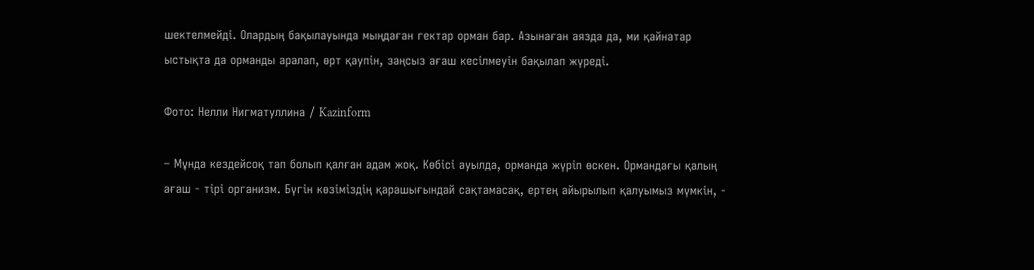шектелмейді. Олардың бақылауында мыңдаған гектар орман бар. Азынаған аязда да, ми қайнатар ыстықта да орманды аралап, өрт қаупін, заңсыз ағаш кесілмеуін бақылап жүреді.

Фото: Нелли Нигматуллина / Kazinform

– Мұнда кездейсоқ тап болып қалған адам жоқ. Көбісі ауылда, орманда жүріп өскен. Ормандағы қалың ағаш - тірі организм. Бүгін көзіміздің қарашығындай сақтамасақ, ертең айырылып қалуымыз мүмкін, -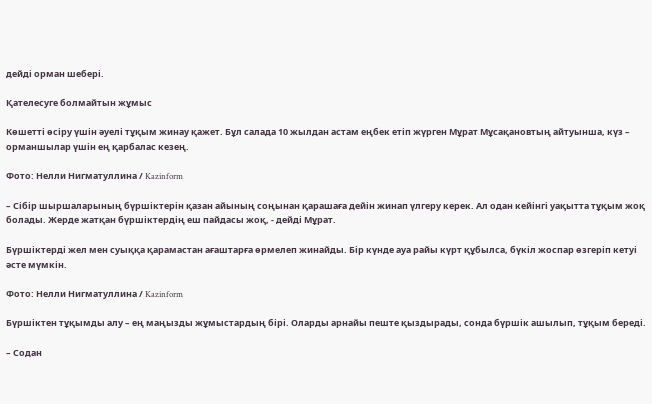дейді орман шебері.

Қателесуге болмайтын жұмыс

Көшетті өсіру үшін әуелі тұқым жинау қажет. Бұл салада 10 жылдан астам еңбек етіп жүрген Мұрат Мұсақановтың айтуынша, күз – орманшылар үшін ең қарбалас кезең.

Фото: Нелли Нигматуллина / Kazinform

– Сібір шыршаларының бүршіктерін қазан айының соңынан қарашаға дейін жинап үлгеру керек. Ал одан кейінгі уақытта тұқым жоқ болады. Жерде жатқан бүршіктердің еш пайдасы жоқ, - дейді Мұрат.

Бүршіктерді жел мен суыққа қарамастан ағаштарға өрмелеп жинайды. Бір күнде ауа райы күрт құбылса, бүкіл жоспар өзгеріп кетуі әсте мүмкін.

Фото: Нелли Нигматуллина / Kazinform

Бүршіктен тұқымды алу – ең маңызды жұмыстардың бірі. Оларды арнайы пеште қыздырады, сонда бүршік ашылып, тұқым береді.

– Содан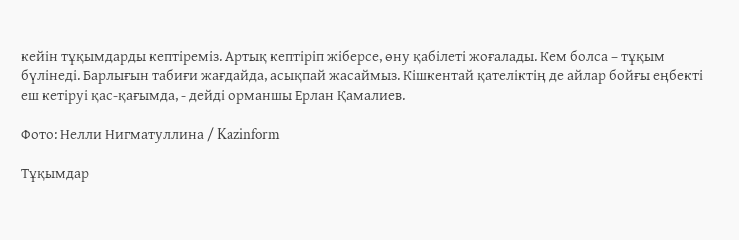кейін тұқымдарды кептіреміз. Артық кептіріп жіберсе, өну қабілеті жоғалады. Кем болса – тұқым бүлінеді. Барлығын табиғи жағдайда, асықпай жасаймыз. Кішкентай қателіктің де айлар бойғы еңбекті еш кетіруі қас-қағымда, - дейді орманшы Ерлан Қамалиев.

Фото: Нелли Нигматуллина / Kazinform

Тұқымдар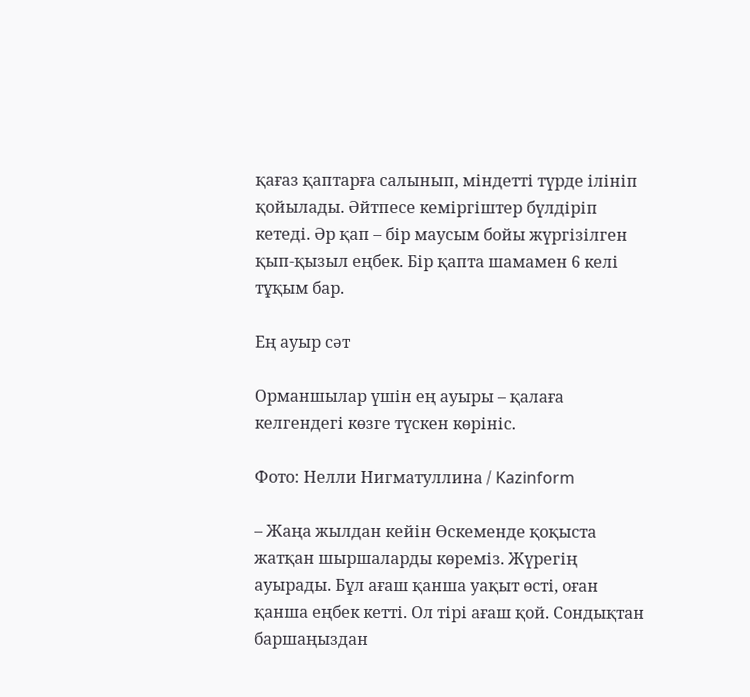қағаз қаптарға салынып, міндетті түрде ілініп қойылады. Әйтпесе кеміргіштер бүлдіріп кетеді. Әр қап – бір маусым бойы жүргізілген қып-қызыл еңбек. Бір қапта шамамен 6 келі тұқым бар.

Ең ауыр сәт

Орманшылар үшін ең ауыры – қалаға келгендегі көзге түскен көрініс.

Фото: Нелли Нигматуллина / Kazinform

– Жаңа жылдан кейін Өскеменде қоқыста жатқан шыршаларды көреміз. Жүрегің ауырады. Бұл ағаш қанша уақыт өсті, оған қанша еңбек кетті. Ол тірі ағаш қой. Сондықтан баршаңыздан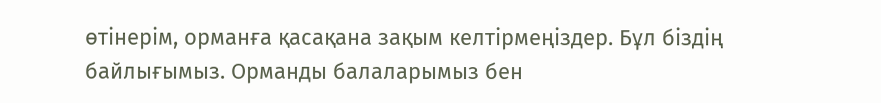өтінерім, орманға қасақана зақым келтірмеңіздер. Бұл біздің байлығымыз. Орманды балаларымыз бен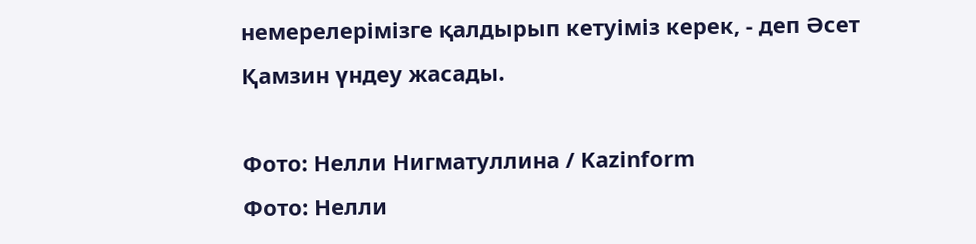немерелерімізге қалдырып кетуіміз керек, - деп Әсет Қамзин үндеу жасады.

Фото: Нелли Нигматуллина / Kazinform
Фото: Нелли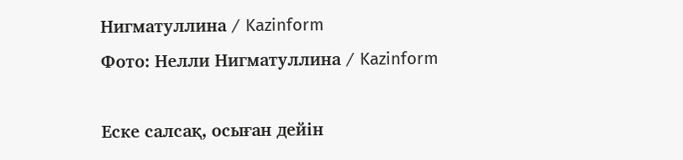Нигматуллина / Kazinform
Фото: Нелли Нигматуллина / Kazinform

Еске салсақ, осыған дейін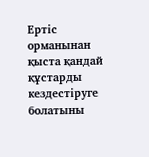Ертіс орманынан қыста қандай құстарды кездестіруге болатыны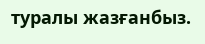туралы жазғанбыз.